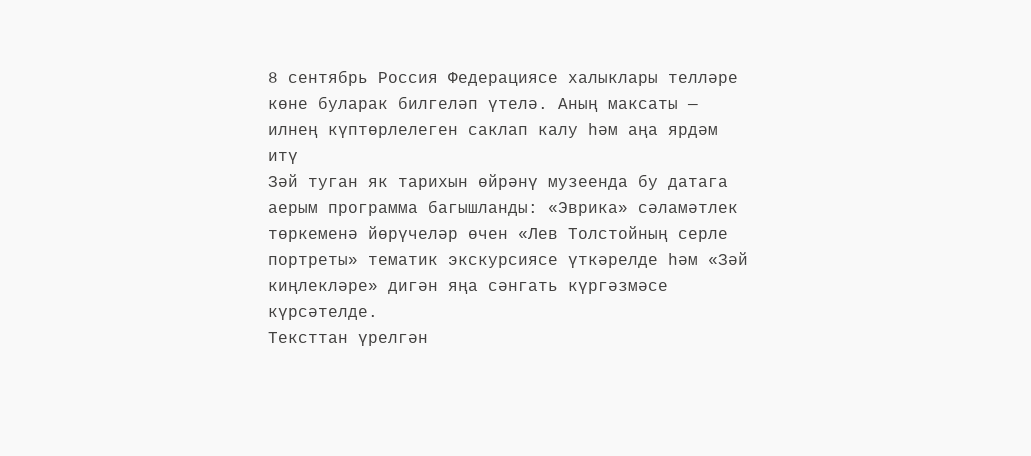8 сентябрь Россия Федерациясе халыклары телләре көне буларак билгеләп үтелә. Аның максаты — илнең күптөрлелеген саклап калу һәм аңа ярдәм итү
Зәй туган як тарихын өйрәнү музеенда бу датага аерым программа багышланды: «Эврика» сәламәтлек төркеменә йөрүчеләр өчен «Лев Толстойның серле портреты» тематик экскурсиясе үткәрелде һәм «Зәй киңлекләре» дигән яңа сәнгать күргәзмәсе күрсәтелде.
Тексттан үрелгән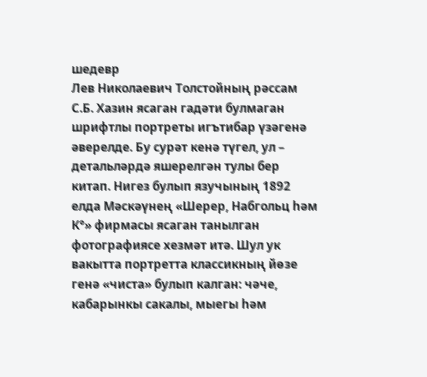шедевр
Лев Николаевич Толстойның рәссам С.Б. Хазин ясаган гадәти булмаган шрифтлы портреты игътибар үзәгенә әверелде. Бу сурәт кенә түгел, ул – детальләрдә яшерелгән тулы бер китап. Нигез булып язучының 1892 елда Мәскәүнең «Шерер, Набгольц һәм К°» фирмасы ясаган танылган фотографиясе хезмәт итә. Шул ук вакытта портретта классикның йөзе генә «чиста» булып калган: чәче, кабарынкы сакалы, мыегы һәм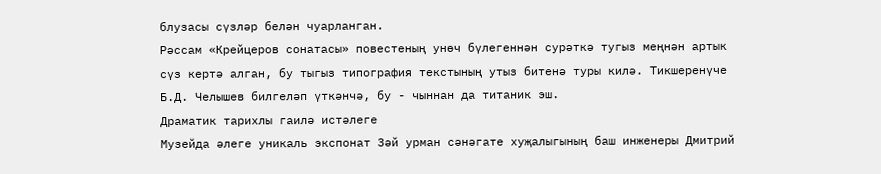блузасы сүзләр белән чуарланган.
Рәссам «Крейцеров сонатасы» повестеның унөч бүлегеннән сурәткә тугыз меңнән артык сүз кертә алган, бу тыгыз типография текстының утыз битенә туры килә. Тикшеренүче Б.Д. Челышев билгеләп үткәнчә, бу - чыннан да титаник эш.
Драматик тарихлы гаилә истәлеге
Музейда әлеге уникаль экспонат Зәй урман сәнәгате хуҗалыгының баш инженеры Дмитрий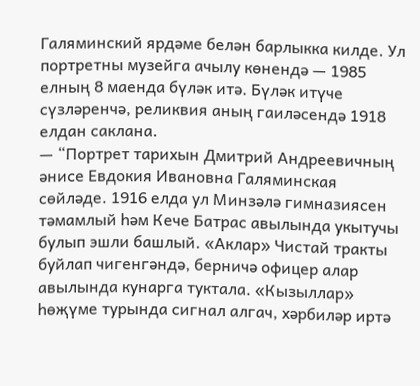Галяминский ярдәме белән барлыкка килде. Ул портретны музейга ачылу көнендә — 1985 елның 8 маенда бүләк итә. Бүләк итүче сүзләренчә, реликвия аның гаиләсендә 1918 елдан саклана.
— “Портрет тарихын Дмитрий Андреевичның әнисе Евдокия Ивановна Галяминская сөйләде. 1916 елда ул Минзәлә гимназиясен тәмамлый һәм Кече Батрас авылында укытучы булып эшли башлый. «Аклар» Чистай тракты буйлап чигенгәндә, берничә офицер алар авылында кунарга туктала. «Кызыллар» һөҗүме турында сигнал алгач, хәрбиләр иртә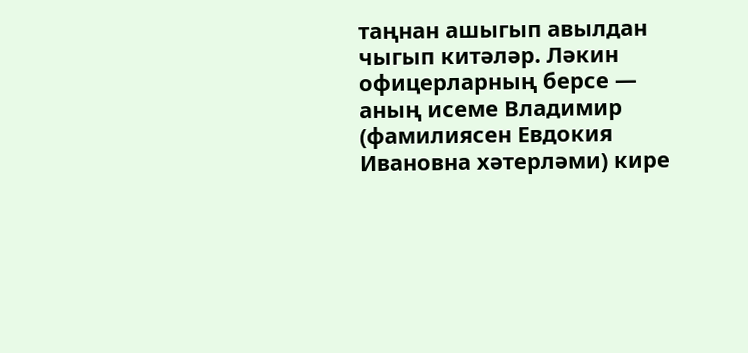таңнан ашыгып авылдан чыгып китәләр. Ләкин офицерларның берсе — аның исеме Владимир (фамилиясен Евдокия Ивановна хәтерләми) кире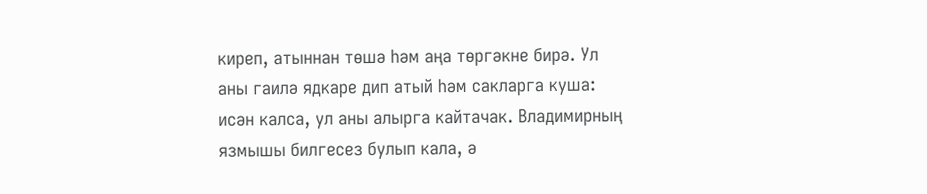киреп, атыннан төшә һәм аңа төргәкне бирә. Ул аны гаилә ядкаре дип атый һәм сакларга куша: исән калса, ул аны алырга кайтачак. Владимирның язмышы билгесез булып кала, ә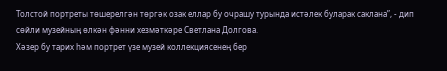Толстой портреты төшерелгән төргәк озак еллар бу очрашу турында истәлек буларак саклана”, - дип сөйли музейның өлкән фәнни хезмәткәре Светлана Долгова.
Хәзер бу тарих һәм портрет үзе музей коллекциясенең бер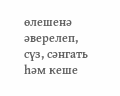өлешенә әверелеп, сүз, сәнгать һәм кеше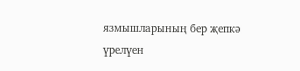язмышларының бер җепкә үрелүен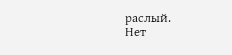раслый.
Нет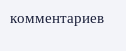комментариев